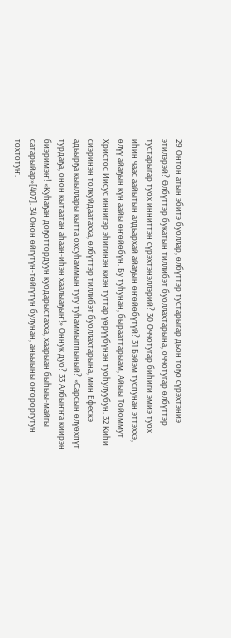29 Онтон атын эбитэ буоллар, өлбүттэр тустарыгар дьон тоҕо сүрэхтэниэ этилэрэй? Өлбүттэр букатын тиллибэт буоллахтарына, оччотугар өлбүттэр тустарыгар туох инниттэн сүрэхтэнэллэрий? 30 Оччотугар биһиги эмиэ туох иһин чаас аайытын алдьархай айаҕын өҥөйөбүтүй? 31 Бэйэм туспунан эттэххэ, өлүү айаҕын күн аайы өҥөйөбүн. Бу туһунан, бырааттарыам, Айыы Тойоммут Христос Иисус иннигэр эһигинэн киэн туттар үөрүүбүнэн туоһулуубун. 32 Киһи сиэринэн толкуйдаатахха, өлбүттэр тиллибэт буоллахтарына, мин Ефескэ адьырҕа кыыллары кытта охсуһаммын тугу туһаммыппыный? «Сарсын өлүөхпүт турдаҕа, онон кытаатан аһаан-иһэн хаалыаҕыҥ!» Оннук дуо? 33 Албыҥҥа киирэн биэримэҥ! «Куһаҕан доҕоттордуун куодарыстахха, хаарыан быһыы-майгы сатарыйар»[407]. 34 Онон өйгүтүн-төйгүтүн булунан, аньыыны оҥороргутун тохтотуҥ.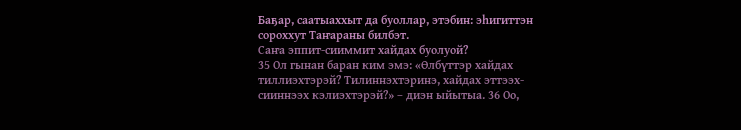Баҕар, саатыаххыт да буоллар, этэбин: эһигиттэн сороххут Таҥараны билбэт.
Саҥа эппит-сииммит хайдах буолуой?
35 Ол гынан баран ким эмэ: «Өлбүттэр хайдах тиллиэхтэрэй? Тилиннэхтэринэ, хайдах эттээх-сииннээх кэлиэхтэрэй?» – диэн ыйытыа. 36 Оо,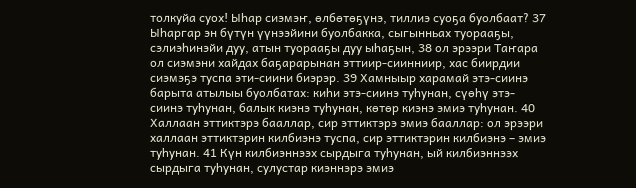толкуйа суох! Ыһар сиэмэҥ, өлбөтөҕүнэ, тиллиэ суоҕа буолбаат? 37 Ыһаргар эн бүтүн үүнээйини буолбакка, сыгынньах туорааҕы, сэлиэһинэйи дуу, атын туорааҕы дуу ыһаҕын, 38 ол эрээри Таҥара ол сиэмэни хайдах баҕарарынан эттиир-сиинниир, хас биирдии сиэмэҕэ туспа эти-сиини биэрэр. 39 Хамныыр харамай этэ-сиинэ барыта атылыы буолбатах: киһи этэ-сиинэ туһунан, сүөһү этэ-сиинэ туһунан, балык киэнэ туһунан, көтөр киэнэ эмиэ туһунан. 40 Халлаан эттиктэрэ бааллар, сир эттиктэрэ эмиэ бааллар: ол эрээри халлаан эттиктэрин килбиэнэ туспа, сир эттиктэрин килбиэнэ – эмиэ туһунан. 41 Күн килбиэннээх сырдыга туһунан, ый килбиэннээх сырдыга туһунан, сулустар киэннэрэ эмиэ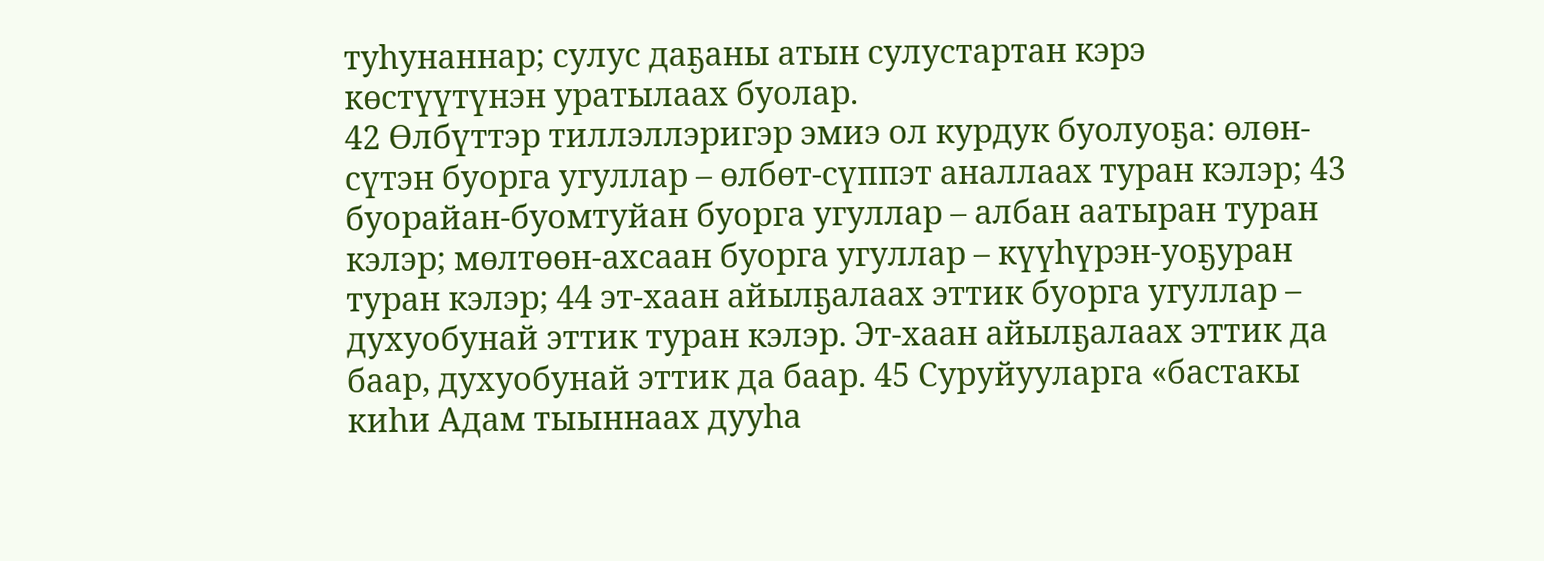туһунаннар; сулус даҕаны атын сулустартан кэрэ көстүүтүнэн уратылаах буолар.
42 Өлбүттэр тиллэллэригэр эмиэ ол курдук буолуоҕа: өлөн-сүтэн буорга угуллар – өлбөт-сүппэт аналлаах туран кэлэр; 43 буорайан-буомтуйан буорга угуллар – албан аатыран туран кэлэр; мөлтөөн-ахсаан буорга угуллар – күүһүрэн-уоҕуран туран кэлэр; 44 эт-хаан айылҕалаах эттик буорга угуллар – духуобунай эттик туран кэлэр. Эт-хаан айылҕалаах эттик да баар, духуобунай эттик да баар. 45 Суруйууларга «бастакы киһи Адам тыыннаах дууһа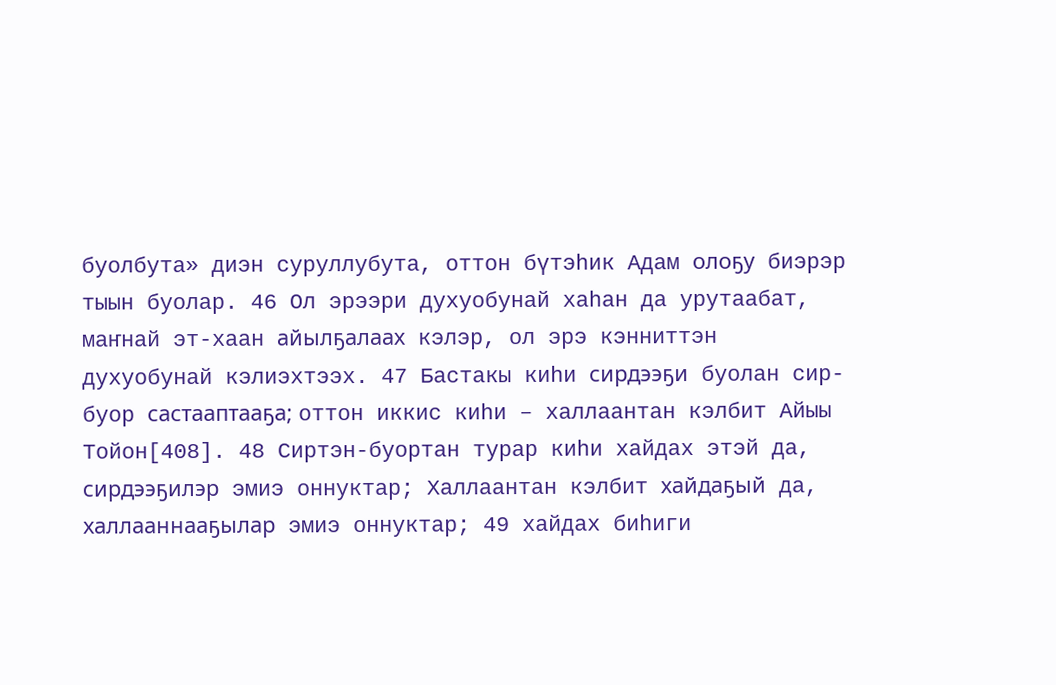буолбута» диэн суруллубута, оттон бүтэһик Адам олоҕу биэрэр тыын буолар. 46 Ол эрээри духуобунай хаһан да урутаабат, маҥнай эт-хаан айылҕалаах кэлэр, ол эрэ кэнниттэн духуобунай кэлиэхтээх. 47 Бастакы киһи сирдээҕи буолан сир-буор састааптааҕа; оттон иккис киһи – халлаантан кэлбит Айыы Тойон[408]. 48 Сиртэн-буортан турар киһи хайдах этэй да, сирдээҕилэр эмиэ оннуктар; Халлаантан кэлбит хайдаҕый да, халлааннааҕылар эмиэ оннуктар; 49 хайдах биһиги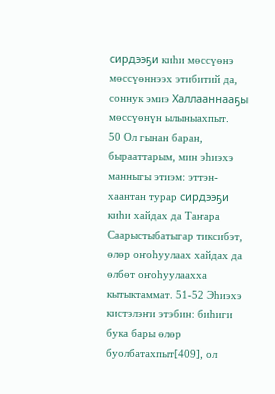сирдээҕи киһи мөссүөнэ мөссүөннээх этибитий да, соннук эмиэ Халлааннааҕы мөссүөнүн ылыныахпыт.
50 Ол гынан баран, бырааттарым, мин эһиэхэ манныгы этиэм: эттэн-хаантан турар сирдээҕи киһи хайдах да Таҥара Саарыстыбатыгар тиксибэт, өлөр оҥоһуулаах хайдах да өлбөт оҥоһуулаахха кытыктаммат. 51-52 Эһиэхэ кистэлэҥи этэбин: биһиги бука бары өлөр буолбатахпыт[409], ол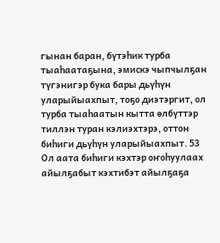гынан баран, бүтэһик турба тыаһаатаҕына, эмискэ чыпчылҕан түгэнигэр бука бары дьүһүн уларыйыахпыт, тоҕо диэтэргит, ол турба тыаһаатын кытта өлбүттэр тиллэн туран кэлиэхтэрэ, оттон биһиги дьүһүн уларыйыахпыт. 53 Ол аата биһиги кэхтэр оҥоһуулаах айылҕабыт кэхтибэт айылҕаҕа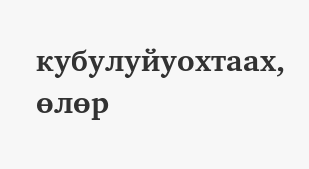кубулуйуохтаах, өлөр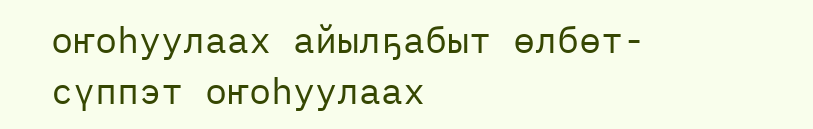оҥоһуулаах айылҕабыт өлбөт-сүппэт оҥоһуулаах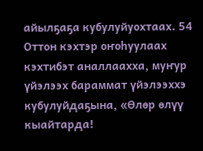айылҕаҕа кубулуйуохтаах. 54 Оттон кэхтэр оҥоһуулаах кэхтибэт аналлаахха, муҥур үйэлээх бараммат үйэлээххэ кубулуйдаҕына, «Өлөр өлүү кыайтарда!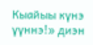Кыайыы күнэ үүннэ!» диэн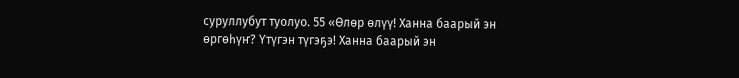суруллубут туолуо. 55 «Өлөр өлүү! Ханна баарый эн өргөһүҥ? Үтүгэн түгэҕэ! Ханна баарый эн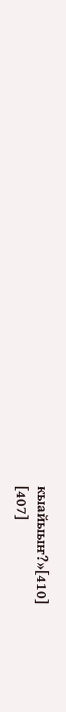кыайыыҥ?»[410]
[407]